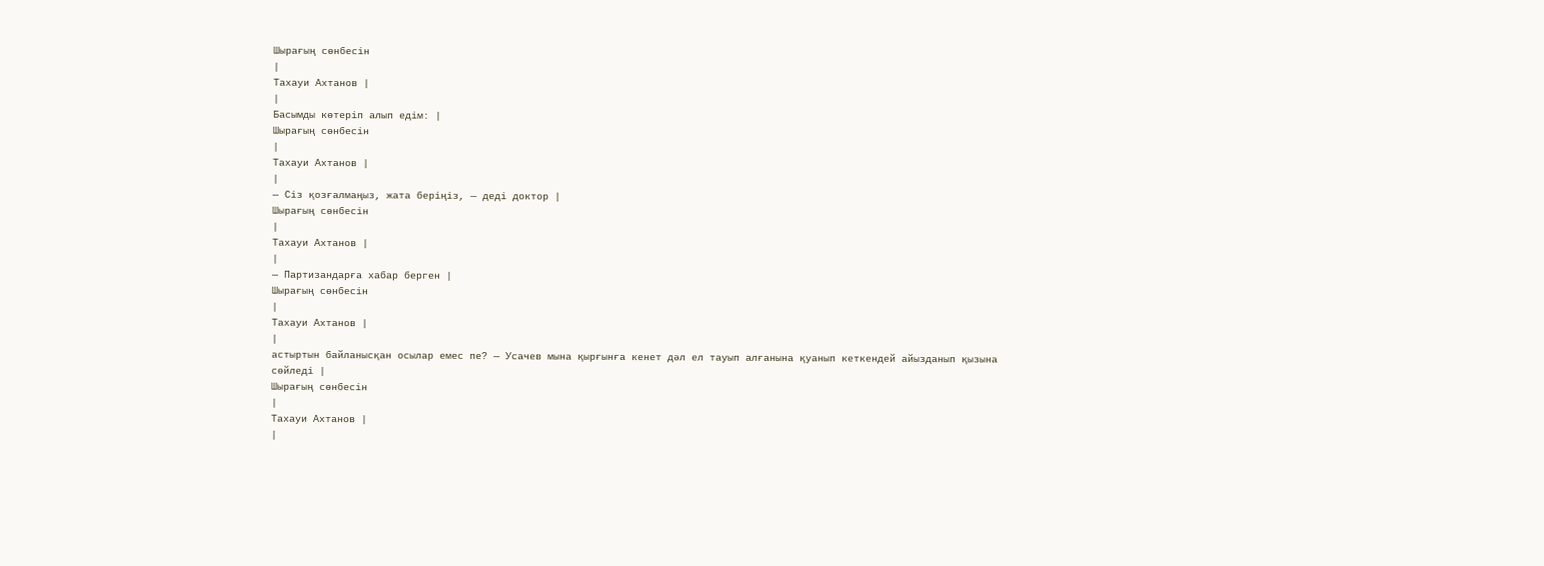Шырағың сөнбесін
|
Тахауи Ахтанов |
|
Басымды көтеріп алып едім: |
Шырағың сөнбесін
|
Тахауи Ахтанов |
|
— Сіз қозғалмаңыз, жата беріңіз, — деді доктор |
Шырағың сөнбесін
|
Тахауи Ахтанов |
|
— Партизандарға хабар берген |
Шырағың сөнбесін
|
Тахауи Ахтанов |
|
астыртын байланысқан осылар емес пе? — Усачев мына қырғынға кенет дәл ел тауып алғанына қуанып кеткендей айызданып қызына сөйледі |
Шырағың сөнбесін
|
Тахауи Ахтанов |
|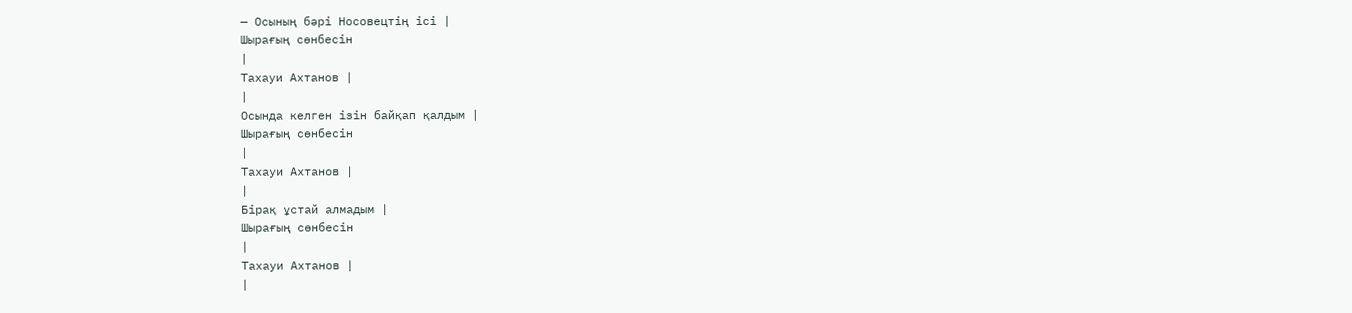— Осының бәрі Носовецтің ісі |
Шырағың сөнбесін
|
Тахауи Ахтанов |
|
Осында келген ізін байқап қалдым |
Шырағың сөнбесін
|
Тахауи Ахтанов |
|
Бірақ ұстай алмадым |
Шырағың сөнбесін
|
Тахауи Ахтанов |
|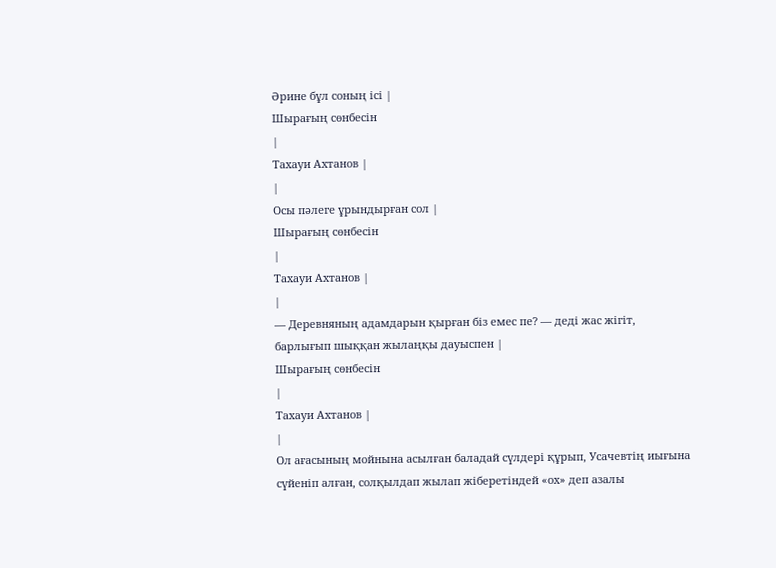Әрине бұл соның ісі |
Шырағың сөнбесін
|
Тахауи Ахтанов |
|
Осы пәлеге ұрындырған сол |
Шырағың сөнбесін
|
Тахауи Ахтанов |
|
— Деревняның адамдарын қырған біз емес пе? — деді жас жігіт, барлығып шыққан жылаңқы дауыспен |
Шырағың сөнбесін
|
Тахауи Ахтанов |
|
Ол ағасының мойнына асылған баладай сүлдері құрып, Усачевтің иығына сүйеніп алған, солқылдап жылап жіберетіндей «ох» деп азалы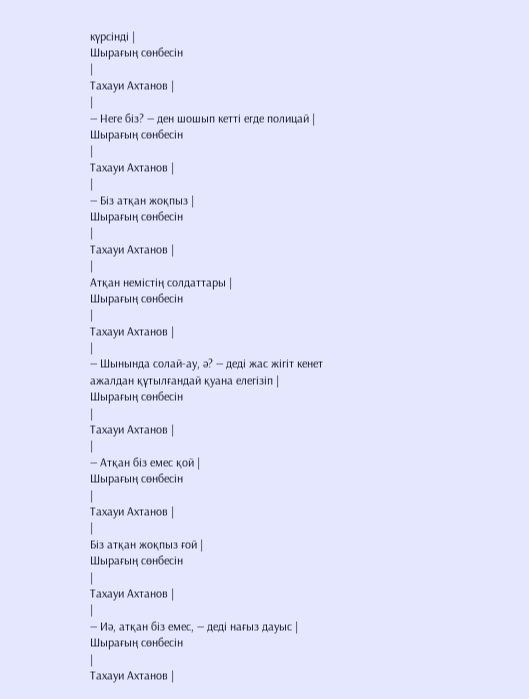күрсінді |
Шырағың сөнбесін
|
Тахауи Ахтанов |
|
— Неге біз? — ден шошып кетті егде полицай |
Шырағың сөнбесін
|
Тахауи Ахтанов |
|
— Біз атқан жоқпыз |
Шырағың сөнбесін
|
Тахауи Ахтанов |
|
Атқан немістің солдаттары |
Шырағың сөнбесін
|
Тахауи Ахтанов |
|
— Шынында солай-ау, ә? — деді жас жігіт кенет ажалдан құтылғандай қуана елегізіп |
Шырағың сөнбесін
|
Тахауи Ахтанов |
|
— Атқан біз емес қой |
Шырағың сөнбесін
|
Тахауи Ахтанов |
|
Біз атқан жоқпыз ғой |
Шырағың сөнбесін
|
Тахауи Ахтанов |
|
— Иә, атқан біз емес, — деді нағыз дауыс |
Шырағың сөнбесін
|
Тахауи Ахтанов |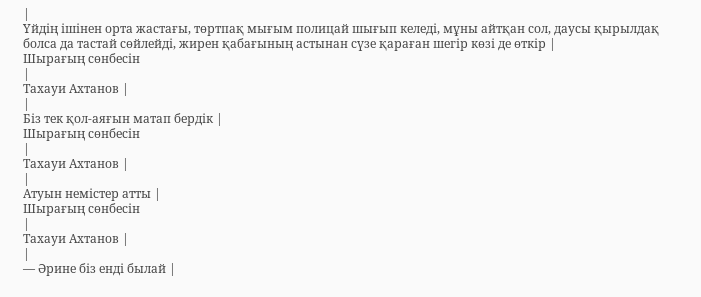|
Үйдің ішінен орта жастағы, төртпақ мығым полицай шығып келеді, мұны айтқан сол, даусы қырылдақ болса да тастай сөйлейді, жирен қабағының астынан сүзе қараған шегір көзі де өткір |
Шырағың сөнбесін
|
Тахауи Ахтанов |
|
Біз тек қол-аяғын матап бердік |
Шырағың сөнбесін
|
Тахауи Ахтанов |
|
Атуын немістер атты |
Шырағың сөнбесін
|
Тахауи Ахтанов |
|
— Әрине біз енді былай |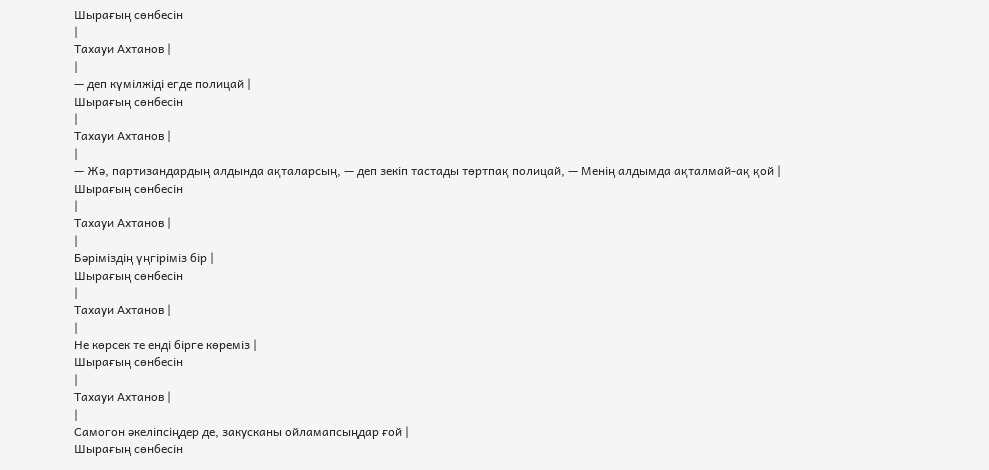Шырағың сөнбесін
|
Тахауи Ахтанов |
|
— деп күмілжіді егде полицай |
Шырағың сөнбесін
|
Тахауи Ахтанов |
|
— Жә, партизандардың алдында ақталарсың, — деп зекіп тастады төртпақ полицай, — Менің алдымда ақталмай-ақ қой |
Шырағың сөнбесін
|
Тахауи Ахтанов |
|
Бәріміздің үңгіріміз бір |
Шырағың сөнбесін
|
Тахауи Ахтанов |
|
Не көрсек те енді бірге көреміз |
Шырағың сөнбесін
|
Тахауи Ахтанов |
|
Самогон әкеліпсіңдер де, закусканы ойламапсыңдар ғой |
Шырағың сөнбесін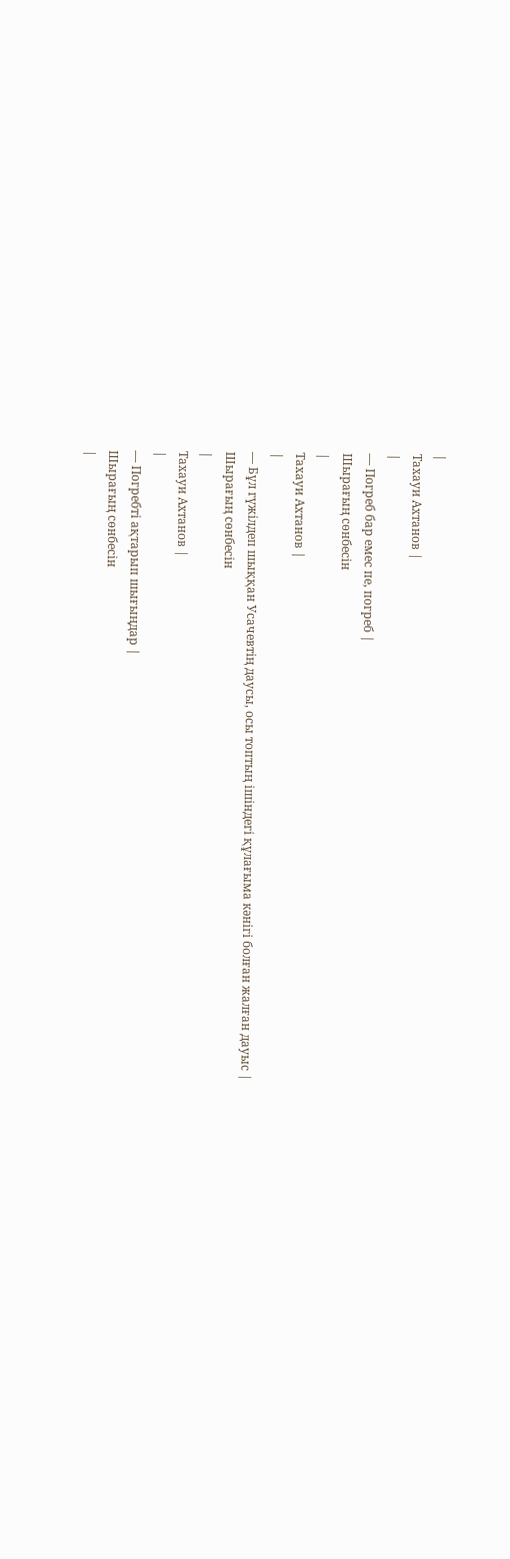|
Тахауи Ахтанов |
|
— Погреб бар емес пе, погреб |
Шырағың сөнбесін
|
Тахауи Ахтанов |
|
— Бұл гүжілдеп шыққан Усачевтің даусы, осы топтың ішіндегі құлағыма кәнігі болған жалған дауыс |
Шырағың сөнбесін
|
Тахауи Ахтанов |
|
— Погребті ақтарып шығыңдар |
Шырағың сөнбесін
|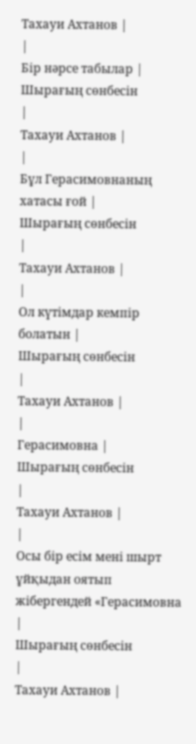Тахауи Ахтанов |
|
Бір нәрсе табылар |
Шырағың сөнбесін
|
Тахауи Ахтанов |
|
Бұл Герасимовнаның хатасы ғой |
Шырағың сөнбесін
|
Тахауи Ахтанов |
|
Ол күтімдар кемпір болатын |
Шырағың сөнбесін
|
Тахауи Ахтанов |
|
Герасимовна |
Шырағың сөнбесін
|
Тахауи Ахтанов |
|
Осы бір есім мені шырт ұйқыдан оятып жібергендей «Герасимовна |
Шырағың сөнбесін
|
Тахауи Ахтанов |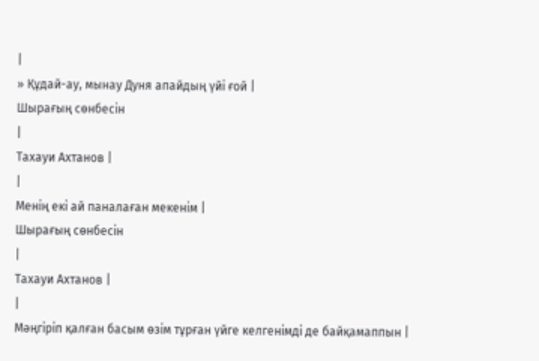|
» Құдай-ау, мынау Дуня апайдың үйі ғой |
Шырағың сөнбесін
|
Тахауи Ахтанов |
|
Менің екі ай паналаған мекенім |
Шырағың сөнбесін
|
Тахауи Ахтанов |
|
Мәңгіріп қалған басым өзім тұрған үйге келгенімді де байқамаппын |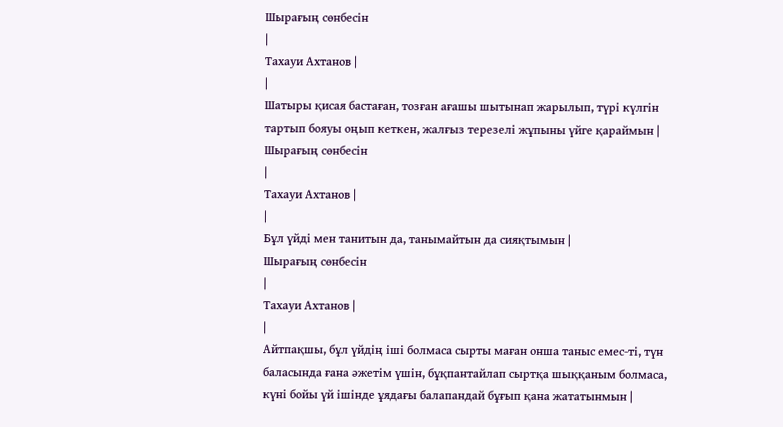Шырағың сөнбесін
|
Тахауи Ахтанов |
|
Шатыры қисая бастаған, тозған ағашы шытынап жарылып, түрі күлгін тартып бояуы оңып кеткен, жалғыз терезелі жұпыны үйге қараймын |
Шырағың сөнбесін
|
Тахауи Ахтанов |
|
Бұл үйді мен танитын да, танымайтын да сияқтымын |
Шырағың сөнбесін
|
Тахауи Ахтанов |
|
Айтпақшы, бұл үйдің іші болмаса сырты маған онша таныс емес-ті, түн баласында ғана әжетім үшін, бұқпантайлап сыртқа шыққаным болмаса, күні бойы үй ішінде ұядағы балапандай бұғып қана жататынмын |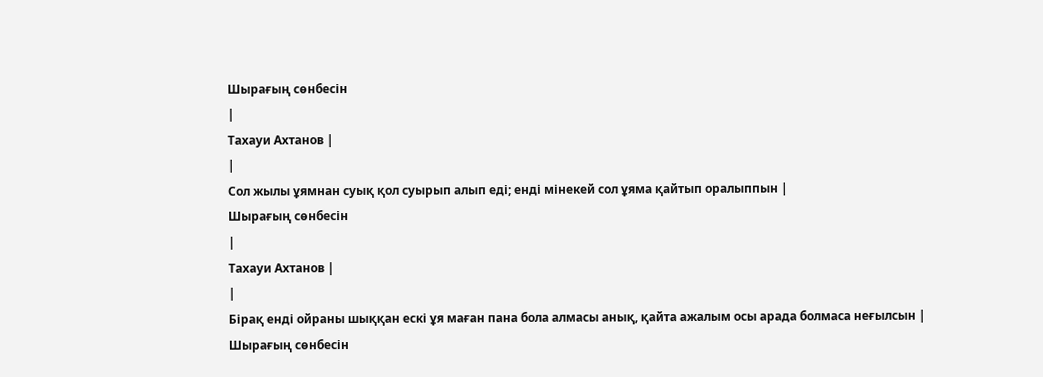Шырағың сөнбесін
|
Тахауи Ахтанов |
|
Сол жылы ұямнан суық қол суырып алып еді; енді мінекей сол ұяма қайтып оралыппын |
Шырағың сөнбесін
|
Тахауи Ахтанов |
|
Бірақ енді ойраны шыққан ескі ұя маған пана бола алмасы анық, қайта ажалым осы арада болмаса неғылсын |
Шырағың сөнбесін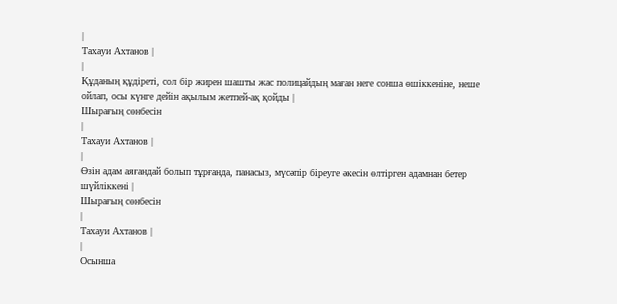|
Тахауи Ахтанов |
|
Құданың құдіреті, сол бір жирен шашты жас полицайдың маған неге сонша өшіккеніне, неше ойлап, осы күнге дейін ақылым жетпей-ақ қойды |
Шырағың сөнбесін
|
Тахауи Ахтанов |
|
Өзін адам аяғандай болып тұрғанда, панасыз, мүсәпір біреуге әкесін өлтірген адамнан бетер шүйліккені |
Шырағың сөнбесін
|
Тахауи Ахтанов |
|
Осынша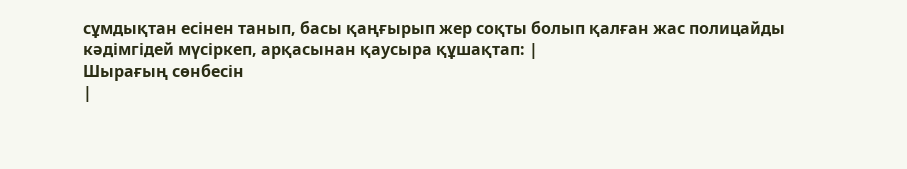сұмдықтан есінен танып, басы қаңғырып жер соқты болып қалған жас полицайды кәдімгідей мүсіркеп, арқасынан қаусыра құшақтап: |
Шырағың сөнбесін
|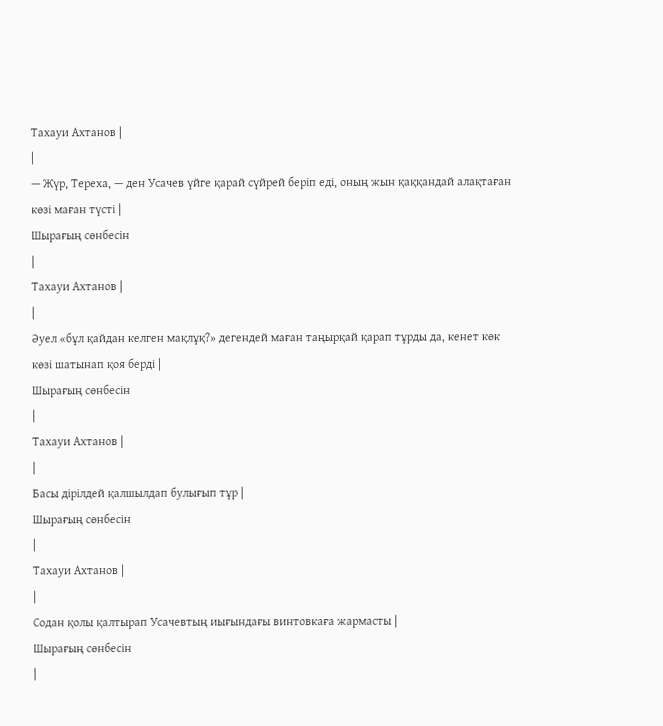Тахауи Ахтанов |
|
— Жүр, Тереха, — ден Усачев үйге қарай сүйрей беpiп еді, оның жын қаққандай алақтаған көзі маған түсті |
Шырағың сөнбесін
|
Тахауи Ахтанов |
|
Әуел «бұл қайдан келген мақлұқ?» дегендей маған таңырқай қарап тұрды да, кенет көк көзі шатынап қоя берді |
Шырағың сөнбесін
|
Тахауи Ахтанов |
|
Басы дірілдей қалшылдап булығып тұр |
Шырағың сөнбесін
|
Тахауи Ахтанов |
|
Содан қолы қалтырап Усачевтың иығындағы винтовкаға жармасты |
Шырағың сөнбесін
|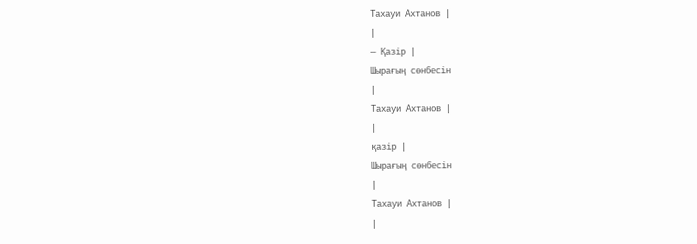Тахауи Ахтанов |
|
— Қазір |
Шырағың сөнбесін
|
Тахауи Ахтанов |
|
қазір |
Шырағың сөнбесін
|
Тахауи Ахтанов |
|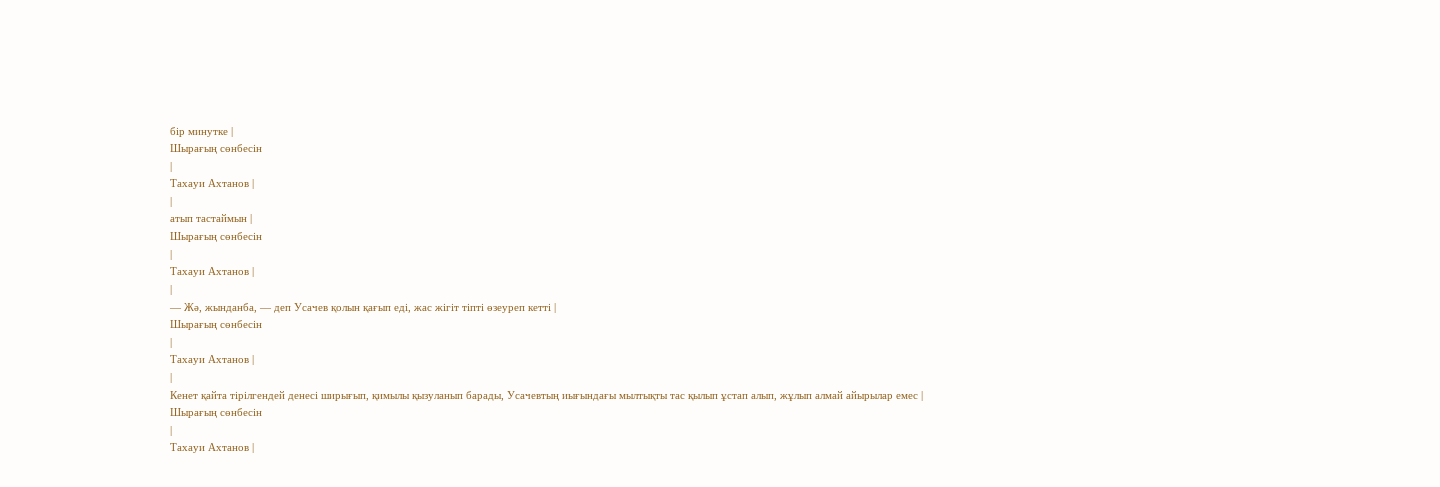бір минутке |
Шырағың сөнбесін
|
Тахауи Ахтанов |
|
атып тастаймын |
Шырағың сөнбесін
|
Тахауи Ахтанов |
|
— Жә, жынданба, — деп Усачев қолын қағып еді, жас жігіт тіпті өзеуреп кетті |
Шырағың сөнбесін
|
Тахауи Ахтанов |
|
Кенет қайта тірілгендей денесі ширығып, қимылы қызуланып барады, Усачевтың иығындағы мылтықты тас қылып ұстап алып, жұлып алмай айырылар емес |
Шырағың сөнбесін
|
Тахауи Ахтанов |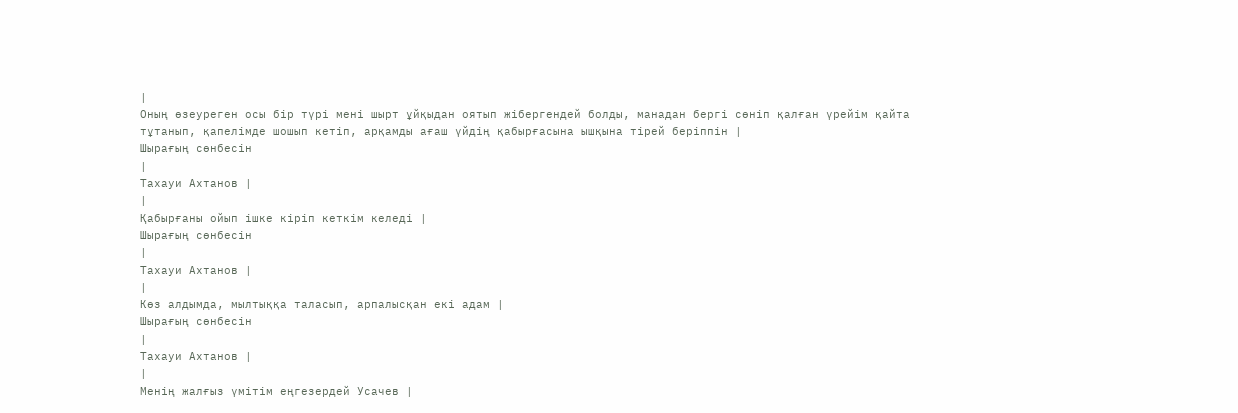|
Оның өзеуреген осы бір түрі мені шырт ұйқыдан оятып жібергендей болды, манадан бергі сөніп қалған үрейім қайта тұтанып, қапелімде шошып кетіп, арқамды ағаш үйдің қабырғасына ышқына тірей беріппін |
Шырағың сөнбесін
|
Тахауи Ахтанов |
|
Қабырғаны ойып ішке кіріп кеткім келеді |
Шырағың сөнбесін
|
Тахауи Ахтанов |
|
Көз алдымда, мылтыққа таласып, арпалысқан екі адам |
Шырағың сөнбесін
|
Тахауи Ахтанов |
|
Менің жалғыз үмітім еңгезердей Усачев |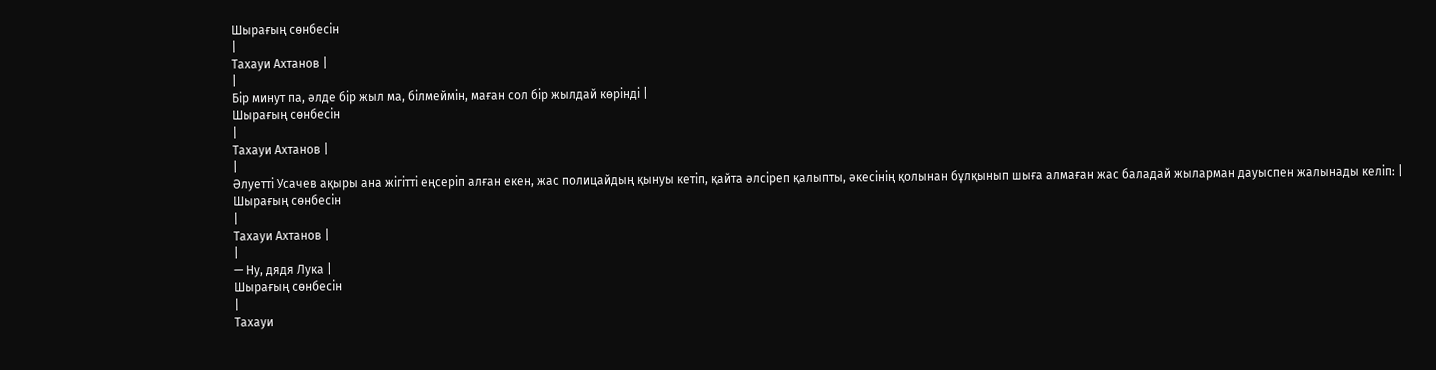Шырағың сөнбесін
|
Тахауи Ахтанов |
|
Бір минут па, әлде бір жыл ма, білмеймін, маған сол бір жылдай көрінді |
Шырағың сөнбесін
|
Тахауи Ахтанов |
|
Әлуетті Усачев ақыры ана жігітті еңсеріп алған екен, жас полицайдың қынуы кетіп, қайта әлсіреп қалыпты, әкесінің қолынан бұлқынып шыға алмаған жас баладай жыларман дауыспен жалынады келіп: |
Шырағың сөнбесін
|
Тахауи Ахтанов |
|
— Ну, дядя Лука |
Шырағың сөнбесін
|
Тахауи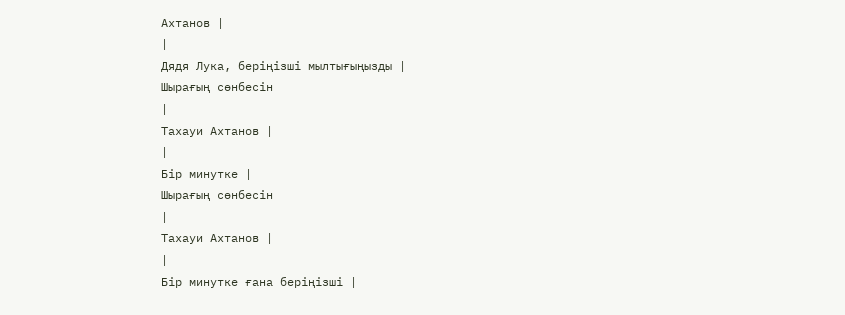Ахтанов |
|
Дядя Лука, беріңізші мылтығыңызды |
Шырағың сөнбесін
|
Тахауи Ахтанов |
|
Бір минутке |
Шырағың сөнбесін
|
Тахауи Ахтанов |
|
Бір минутке ғана беріңізші |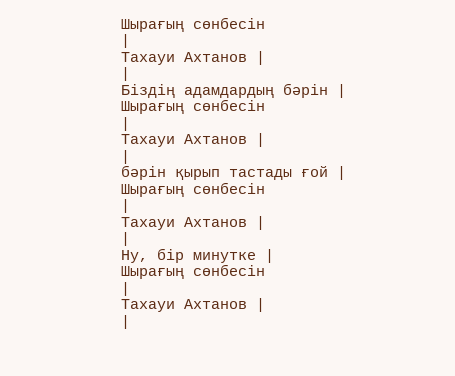Шырағың сөнбесін
|
Тахауи Ахтанов |
|
Біздің адамдардың бәрін |
Шырағың сөнбесін
|
Тахауи Ахтанов |
|
бәрін қырып тастады ғой |
Шырағың сөнбесін
|
Тахауи Ахтанов |
|
Ну, бір минутке |
Шырағың сөнбесін
|
Тахауи Ахтанов |
|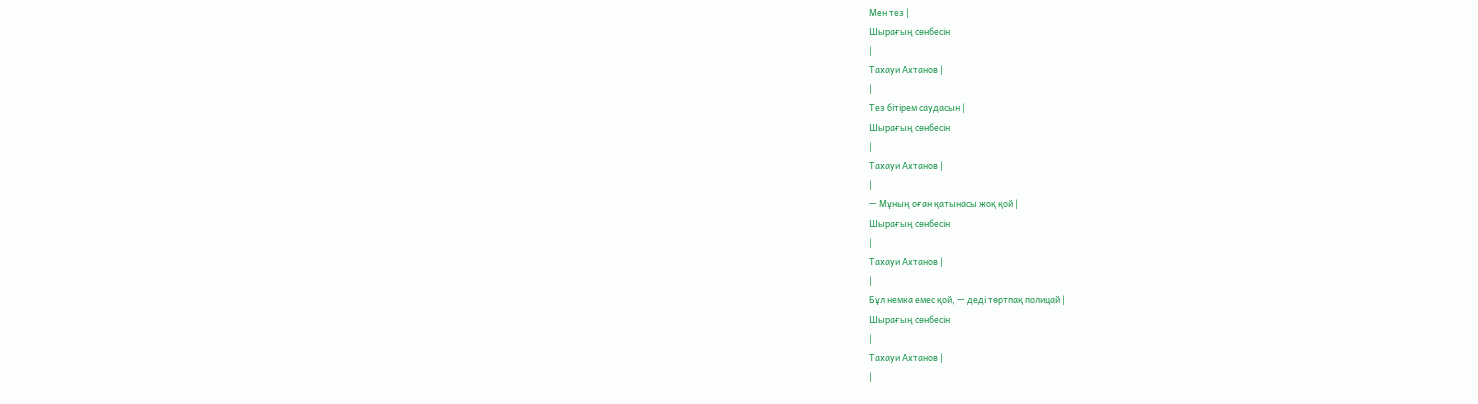Мен тез |
Шырағың сөнбесін
|
Тахауи Ахтанов |
|
Тез бітірем саудасын |
Шырағың сөнбесін
|
Тахауи Ахтанов |
|
— Мұның оған қатынасы жоқ қой |
Шырағың сөнбесін
|
Тахауи Ахтанов |
|
Бұл немка емес қой, — деді төртпақ полицай |
Шырағың сөнбесін
|
Тахауи Ахтанов |
|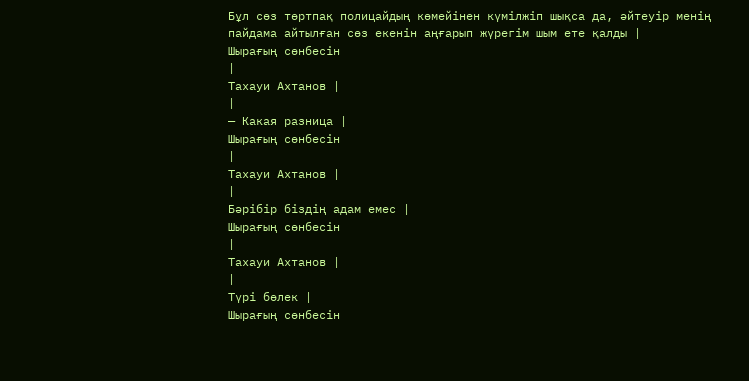Бұл сөз төртпақ полицайдың көмейінен күмілжіп шықса да, әйтеуір менің пайдама айтылған сөз екенін аңғарып жүрегім шым ете қалды |
Шырағың сөнбесін
|
Тахауи Ахтанов |
|
— Какая разница |
Шырағың сөнбесін
|
Тахауи Ахтанов |
|
Бәрібір біздің адам емес |
Шырағың сөнбесін
|
Тахауи Ахтанов |
|
Түрі бөлек |
Шырағың сөнбесін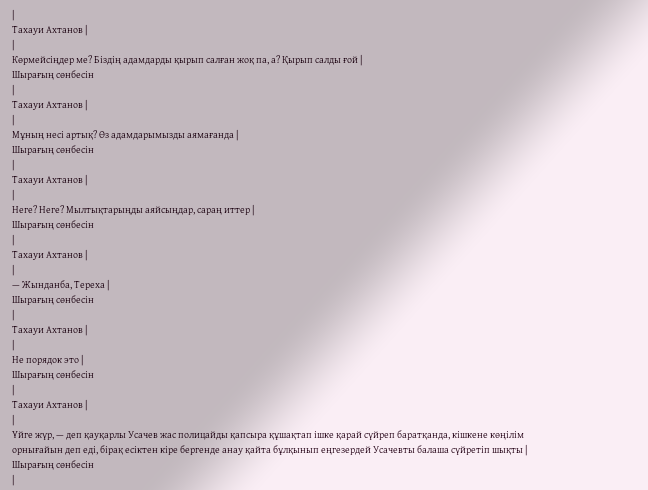|
Тахауи Ахтанов |
|
Көрмейсіңдер ме? Біздің адамдарды қырып салған жоқ па, а? Қырып салды ғой |
Шырағың сөнбесін
|
Тахауи Ахтанов |
|
Мұның несі артық? Өз адамдарымызды аямағанда |
Шырағың сөнбесін
|
Тахауи Ахтанов |
|
Неге? Неге? Мылтықтарыңды аяйсыңдар, сараң иттер |
Шырағың сөнбесін
|
Тахауи Ахтанов |
|
— Жынданба, Тереха |
Шырағың сөнбесін
|
Тахауи Ахтанов |
|
Не порядок это |
Шырағың сөнбесін
|
Тахауи Ахтанов |
|
Үйге жүр, — деп қауқарлы Усачев жас полицайды қапсыра құшақтап ішке қарай сүйреп баратқанда, кішкене көңілім орнығайын деп еді, бірақ есіктен кіре бергенде анау қайта бұлқынып еңгезердей Усачевты балаша сүйретіп шықты |
Шырағың сөнбесін
|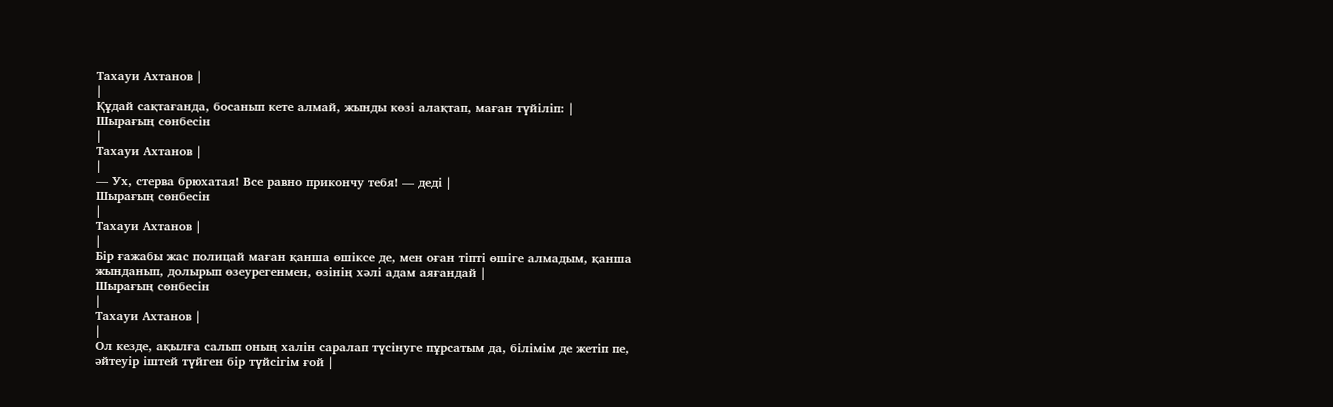Тахауи Ахтанов |
|
Құдай сақтағанда, босанып кете алмай, жынды көзі алақтап, маған түйіліп: |
Шырағың сөнбесін
|
Тахауи Ахтанов |
|
— Ух, стерва брюхатая! Все равно прикончу тебя! — деді |
Шырағың сөнбесін
|
Тахауи Ахтанов |
|
Бір ғажабы жас полицай маған қанша өшіксе де, мен оған тіпті өшіге алмадым, қанша жынданып, долырып өзеурегенмен, өзінің хәлі адам аяғандай |
Шырағың сөнбесін
|
Тахауи Ахтанов |
|
Ол кезде, ақылға салып оның халін саралап түсінуге пұрсатым да, білімім де жетіп пе, әйтеуір іштей түйген бір түйсігім ғой |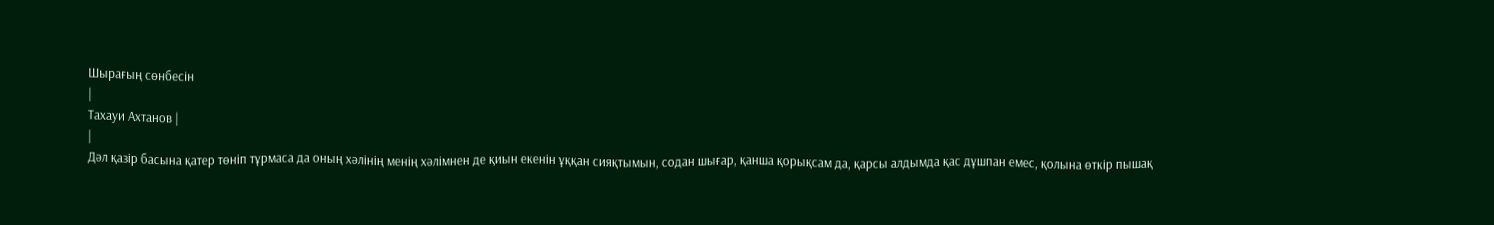Шырағың сөнбесін
|
Тахауи Ахтанов |
|
Дәл қазір басына қатер төніп тұрмаса да оның хәлінің менің хәлімнен де қиын екенін ұққан сияқтымын, содан шығар, қанша қорықсам да, қарсы алдымда қас дұшпан емес, қолына өткір пышақ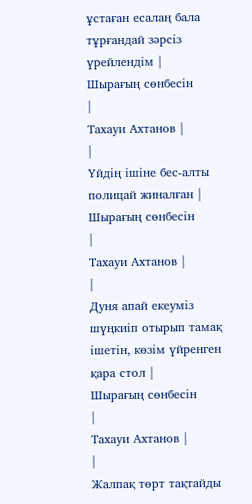ұстаған есалаң бала тұрғандай зәрсіз үрейлендім |
Шырағың сөнбесін
|
Тахауи Ахтанов |
|
Үйдің ішіне бес-алты полицай жиналған |
Шырағың сөнбесін
|
Тахауи Ахтанов |
|
Дуня апай екеуміз шүңкиіп отырып тамақ ішетін, көзім үйренген қара стол |
Шырағың сөнбесін
|
Тахауи Ахтанов |
|
Жалпақ төрт тақтайды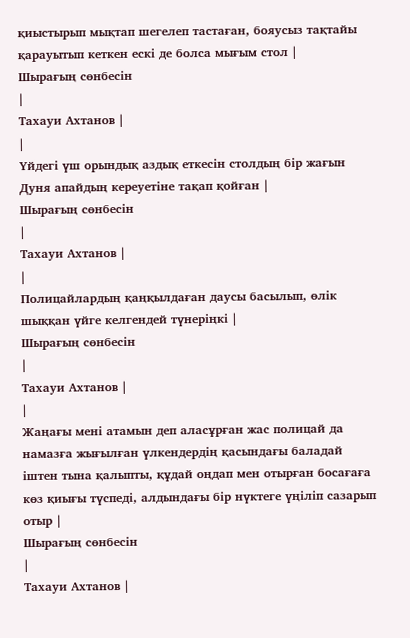қиыстырып мықтап шегелеп тастаған, бояусыз тақтайы қарауытып кеткен ескі де болса мығым стол |
Шырағың сөнбесін
|
Тахауи Ахтанов |
|
Үйдегі үш орындық аздық еткесін столдың бір жағын Дуня апайдың кереуетіне тақап қойған |
Шырағың сөнбесін
|
Тахауи Ахтанов |
|
Полицайлардың қаңқылдаған даусы басылып, өлік шыққан үйге келгендей түнеріңкі |
Шырағың сөнбесін
|
Тахауи Ахтанов |
|
Жаңағы мені атамын деп аласұрған жас полицай да намазға жығылған үлкендердің қасындағы баладай іштен тына қалыпты, құдай оңдап мен отырған босағаға көз қиығы түспеді, алдындағы бір нүктеге үңіліп сазарып отыр |
Шырағың сөнбесін
|
Тахауи Ахтанов |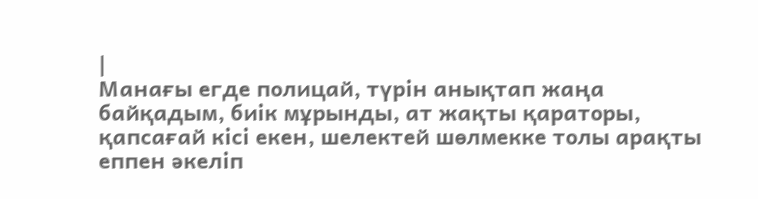|
Манағы егде полицай, түрін анықтап жаңа байқадым, биік мұрынды, ат жақты қараторы, қапсағай кісі екен, шелектей шөлмекке толы арақты еппен әкеліп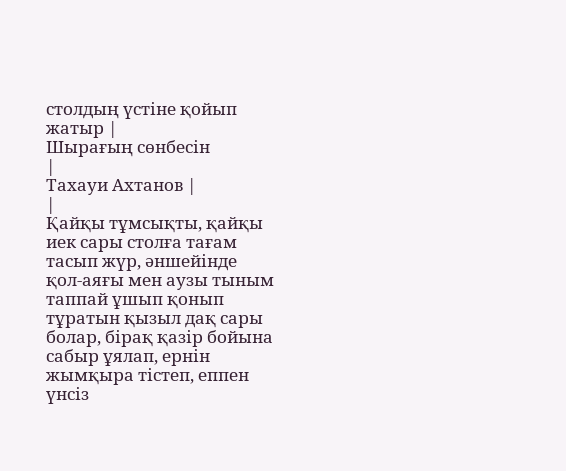столдың үстіне қойып жатыр |
Шырағың сөнбесін
|
Тахауи Ахтанов |
|
Қайқы тұмсықты, қайқы иек сары столға тағам тасып жүр, әншейінде қол-аяғы мен аузы тыным таппай ұшып қонып тұратын қызыл дақ сары болар, бірақ қазір бойына сабыр ұялап, ернін жымқыра тістеп, еппен үнсіз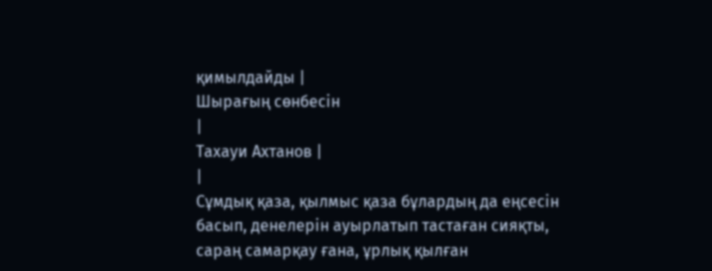қимылдайды |
Шырағың сөнбесін
|
Тахауи Ахтанов |
|
Сұмдық қаза, қылмыс қаза бұлардың да еңсесін басып, денелерін ауырлатып тастаған сияқты, сараң самарқау ғана, ұрлық қылған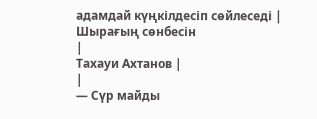адамдай күңкілдесіп сөйлеседі |
Шырағың сөнбесін
|
Тахауи Ахтанов |
|
— Сүр майды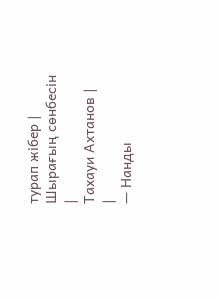турап жібер |
Шырағың сөнбесін
|
Тахауи Ахтанов |
|
— Нанды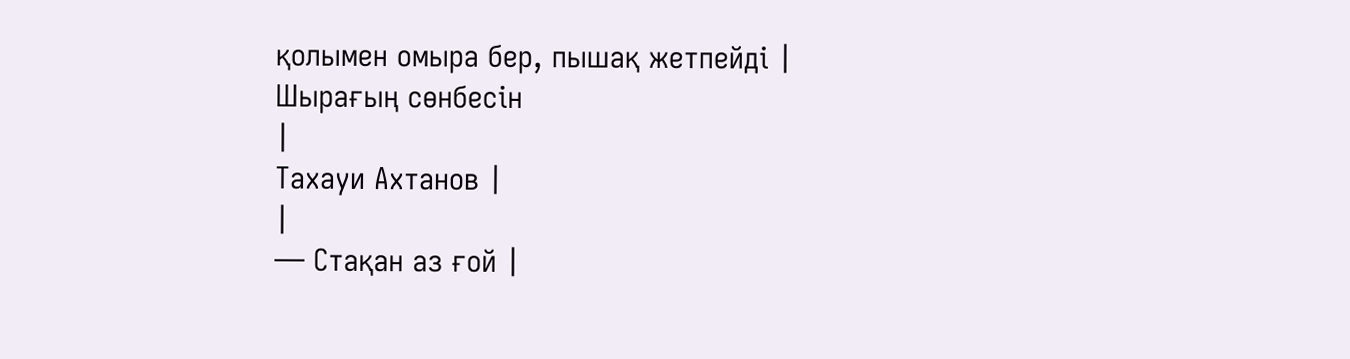қолымен омыра бер, пышақ жетпейді |
Шырағың сөнбесін
|
Тахауи Ахтанов |
|
— Стақан аз ғой |